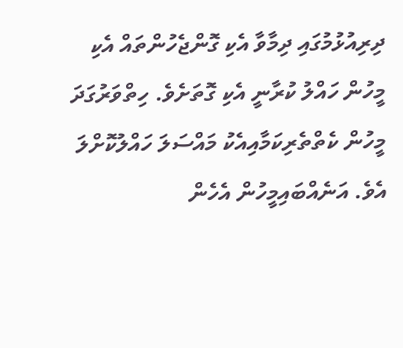ދިރިއުޅުމުގައި ދިމާވާ އެކި ގޮންޖެހުންތައް އެކި މީހުން ހައްލު ކުރާނީ އެކި ގޮތަށެވެ. ހިތްވަރުގަދަ މީހުން ކެތްތެރިކަމާއިއެކު މައްސަލަ ހައްލުކޮށްލަ އެވެ. އަނެއްބައިމީހުން އެހެން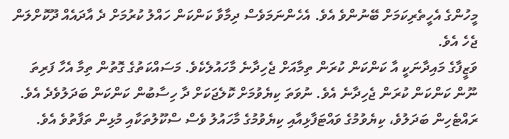މީހުންގެ އެހީތެރިކަމަށް ބޭނުންވެ އެވެ. އެހެންނަމަވެސް ދިމާވާ ކަންކަން ހައްލު ކުރުމަށް ދެ އާދައެއް ދޫކޮށްލަން ޖެހެ އެވެ.
ވަޒީފާގެ މައިދާނަކީ އާ ކަންކަން ކުރަން ތިމާއަށް ޖެހިދާނެ މާހައުލެކެވެ. މަސައްކަތުގެ ގޮތުން ތިމާ އެހާ ފަރިތަ ނޫން ކަންކަން ކުރަން ޖެހިދާނެ އެވެ. ނުވަތަ ކިޔެވުމަށް ކޮލެޖަކަށް ދާ ހިސާބުން ކަންކަން ބަދަލުވެދެ އެވެ. ރައްޓެހިން ބަދަލުވެ، ކިޔެވުމުގެ ވައްޓަފާޅިއާއި ކިޔެވުމުގެ މާހައުލު ވެސް ސްކޫލުތަކާއި މުޅިން ތަފާތުވެ އެވެ.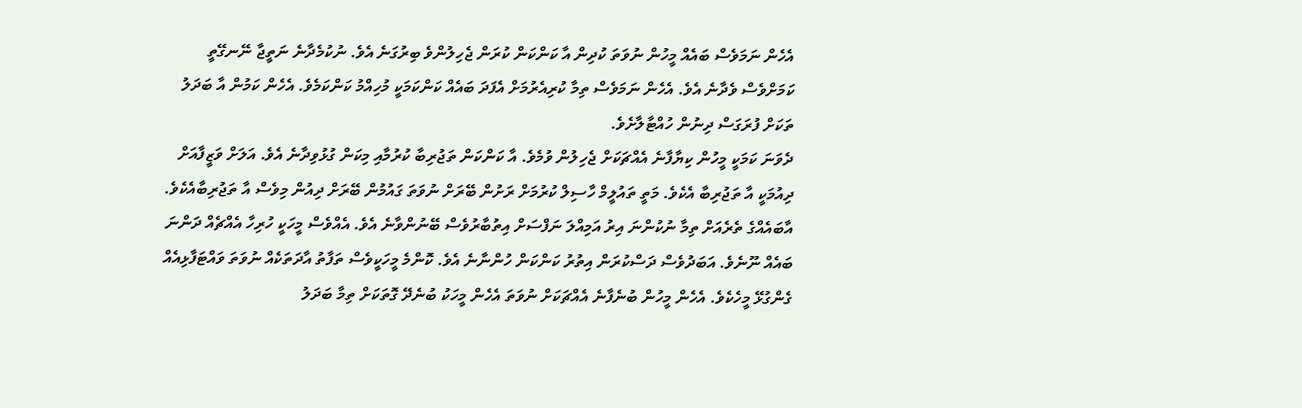އެހެން ނަމަވެސް ބައެއް މީހުން ނުވަތަ ކުދިން އާ ކަންކަން ކުރަން ޖެހިލުންވެ ބިރުގަނެ އެވެ. ނުކުމެދާނެ ނަތީޖާ ނޭނގޭތީ ކަމަށްވެސް ވެދާނެ އެވެ. އެހެން ނަމަވެސް ތިމާ ކުރިއެރުމަށް އެފަދަ ބައެއް ކަންކަމަކީ މުހިއްމު ކަންކަމެވެ. އެހެން ކަމުން އާ ބަދަލު ތަކަށް ފުރަގަސް ދިނުން ހުއްޓާލާށެވެ.
ދެވަނަ ކަމަކީ މީހުން ކިޔާފާނެ އެއްޗަކަށް ޖެހިލުން ވުމެވެ. އާ ކަންކަން ތަޖުރިބާ ކުރުމާއި މިކަން ގުޅުވިދާނެ އެވެ. އަލަށް ވަޒީފާއަށް ދިއުމަކީ އާ ތަޖުރިބާ އެކެވެ. މަތީ ތައުލީމް ހާސިލް ކުރުމަށް ރަށުން ބޭރަށް ނުވަތަ ގައުމުން ބޭރަށް ދިއުން މިވެސް އާ ތަޖުރިބާއެކެވެ.
އާބައެއްގެ ތެރެއަށް ތިމާ ނުކުންނަ އިރު އަމިއްލަ ނަފްސަށް އިތުބާރުވެސް ބޭނުންވާނެ އެވެ. އެއްވެސް މީހަކީ ހުރިހާ އެއްޗެއް ދަންނަ ބައެއް ނޫނެވެ. އަބަދުވެސް ދަސްކުރަން އިތުރު ކަންކަން ހުންނާނެ އެވެ. ކޮންމެ މީހަކީވެސް ތަފާތު އާދަތަކެއް ނުވަތަ ވައްޓަފާޅިއެއް ގެންގުޅޭ މީހެކެވެ. އެހެން މީހުން ބުނެފާނެ އެއްޗަކަށް ނުވަތަ އެހެން މީހަކު ބުނެދޭ ގޮތަކަށް ތިމާ ބަދަލު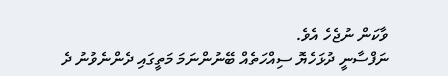ވާކަން ނުޖެހެ އެވެ.
ނަފްސާނީ ދުޅަހެޔޮ ސިއްހަތެއް ބޭނުންނަމަ މަތީގައި ދެންނެވުނު ދެ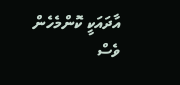އާދައަކީ ކޮންމެހެން ވެސް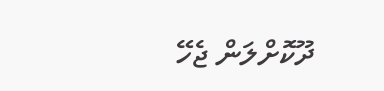ދޫކޮށްލަން ޖެހޭ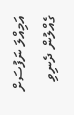އަމިއްލަ ނަފުސަށް ގެއްލުން ދެނިވި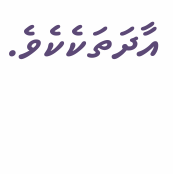އާދަތަކެކެވެ.